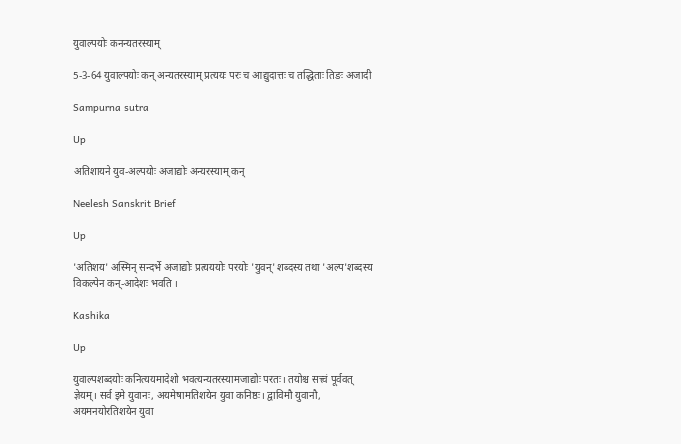युवाल्पयोः कनन्यतरस्याम्

5-3-64 युवाल्पयोः कन् अन्यतरस्याम् प्रत्ययः परः च आद्युदात्तः च तद्धिताः तिङः अजादी

Sampurna sutra

Up

अतिशायने युव-अल्पयोः अजाद्योः अन्यरस्याम् कन्

Neelesh Sanskrit Brief

Up

'अतिशय' अस्मिन् सन्दर्भे अजाद्योः प्रत्यययोः परयोः 'युवन्' शब्दस्य तथा 'अल्प'शब्दस्य विकल्पेन कन्-आदेशः भवति ।

Kashika

Up

युवाल्पशब्दयोः कनित्ययमादेशो भवत्यन्यतरस्यामजाद्योः परतः। तयोश्च सत्त्वं पूर्ववत् ज्ञेयम्। सर्व इमे युवानः, अयमेषामतिशयेन युवा कनिष्ठः। द्वाविमौ युवानौ, अयमनयोरतिशयेन युवा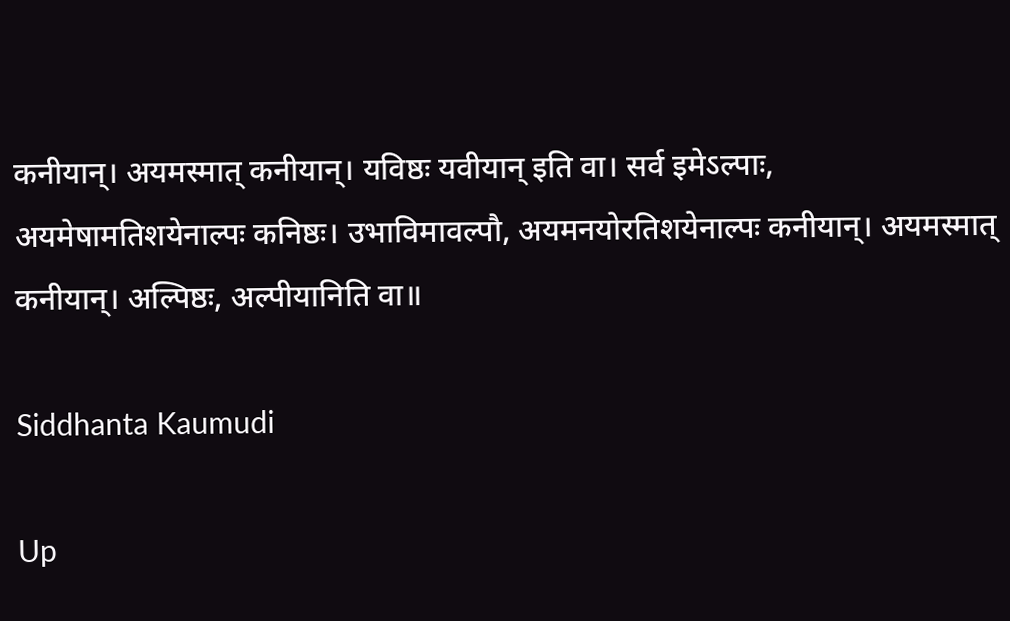कनीयान्। अयमस्मात् कनीयान्। यविष्ठः यवीयान् इति वा। सर्व इमेऽल्पाः, अयमेषामतिशयेनाल्पः कनिष्ठः। उभाविमावल्पौ, अयमनयोरतिशयेनाल्पः कनीयान्। अयमस्मात् कनीयान्। अल्पिष्ठः, अल्पीयानिति वा॥

Siddhanta Kaumudi

Up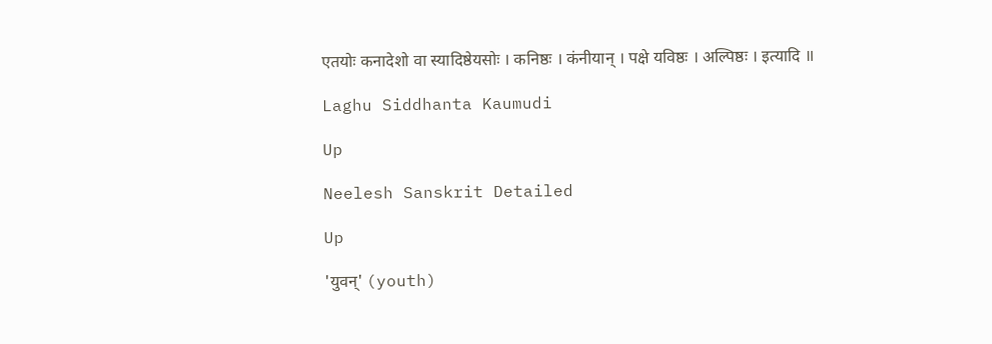एतयोः कनादेशो वा स्यादिष्ठेयसोः । कनिष्ठः । कंनीयान् । पक्षे यविष्ठः । अल्पिष्ठः । इत्यादि ॥

Laghu Siddhanta Kaumudi

Up

Neelesh Sanskrit Detailed

Up

'युवन्' (youth)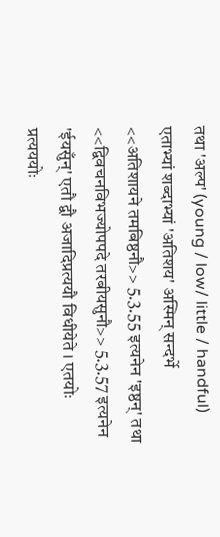तथा 'अल्प' (young / low/ little / handful) एताभ्यां शब्दाभ्यां 'अतिशय' अस्मिन् सन्दर्भे <<अतिशायने तमबिष्ठनौ>> 5.3.55 इत्यनेन 'इष्ठन्' तथा <<द्विवचनविभज्योपपदे तरबीयसुनौ>> 5.3.57 इत्यनेन 'ईयसुँन्' एतौ द्वौ अजादिप्रत्ययौ विधीयेते । एतयोः प्रत्यययोः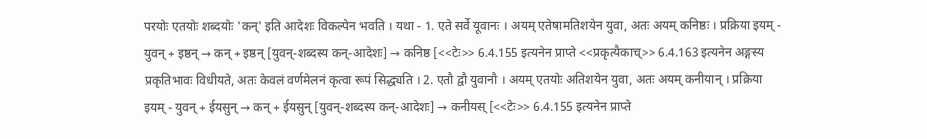परयोः एतयोः शब्दयोः 'कन्' इति आदेशः विकल्पेन भवति । यथा - 1. एते सर्वे यूवानः । अयम् एतेषामतिशयेन युवा, अतः अयम् कनिष्ठः । प्रक्रिया इयम् - युवन् + इष्ठन् → कन् + इष्ठन् [युवन्-शब्दस्य कन्-आदेशः] → कनिष्ठ [<<टेः>> 6.4.155 इत्यनेन प्राप्ते <<प्रकृत्यैकाच्>> 6.4.163 इत्यनेन अङ्गस्य प्रकृतिभावः विधीयते, अतः केवलं वर्णमेलनं कृत्वा रूपं सिद्ध्यति । 2. एतौ द्वौ युवानौ । अयम् एतयोः अतिशयेन युवा, अतः अयम् कनीयान् । प्रक्रिया इयम् - युवन् + ईयसुन् → कन् + ईयसुन् [युवन्-शब्दस्य कन्-आदेशः] → कनीयस् [<<टेः>> 6.4.155 इत्यनेन प्राप्ते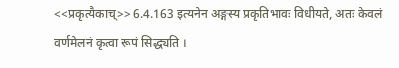<<प्रकृत्यैकाच्>> 6.4.163 इत्यनेन अङ्गस्य प्रकृतिभावः विधीयते, अतः केवलं वर्णमेलनं कृत्वा रूपं सिद्ध्यति ।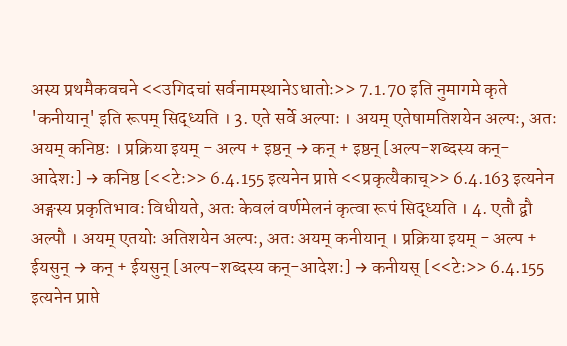अस्य प्रथमैकवचने <<उगिदचां सर्वनामस्थानेऽधातोः>> 7.1.70 इति नुमागमे कृते 'कनीयान्' इति रूपम् सिद्ध्यति । 3. एते सर्वे अल्पाः । अयम् एतेषामतिशयेन अल्पः, अतः अयम् कनिष्ठः । प्रक्रिया इयम् - अल्प + इष्ठन् → कन् + इष्ठन् [अल्प-शब्दस्य कन्-आदेशः] → कनिष्ठ [<<टेः>> 6.4.155 इत्यनेन प्राप्ते <<प्रकृत्यैकाच्>> 6.4.163 इत्यनेन अङ्गस्य प्रकृतिभावः विधीयते, अतः केवलं वर्णमेलनं कृत्वा रूपं सिद्ध्यति । 4. एतौ द्वौ अल्पौ । अयम् एतयोः अतिशयेन अल्पः, अतः अयम् कनीयान् । प्रक्रिया इयम् - अल्प + ईयसुन् → कन् + ईयसुन् [अल्प-शब्दस्य कन्-आदेशः] → कनीयस् [<<टेः>> 6.4.155 इत्यनेन प्राप्ते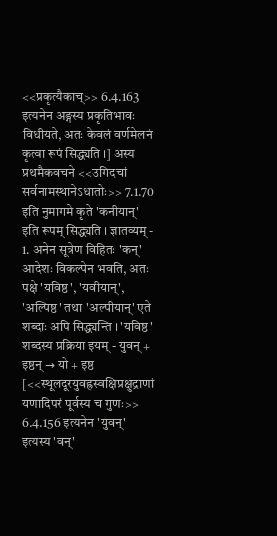<<प्रकृत्यैकाच्>> 6.4.163 इत्यनेन अङ्गस्य प्रकृतिभावः विधीयते, अतः केवलं वर्णमेलनं कृत्वा रूपं सिद्ध्यति ।] अस्य प्रथमैकवचने <<उगिदचां सर्वनामस्थानेऽधातोः>> 7.1.70 इति नुमागमे कृते 'कनीयान्' इति रूपम् सिद्ध्यति । ज्ञातव्यम् - 1. अनेन सूत्रेण विहितः 'कन्' आदेशः विकल्पेन भवति, अतः पक्षे 'यविष्ठ', 'यवीयान्', 'अल्पिष्ठ' तथा 'अल्पीयान्' एते शब्दाः अपि सिद्ध्यन्ति । 'यविष्ठ' शब्दस्य प्रक्रिया इयम् - युवन् + इष्ठन् → यो + इष्ठ [<<स्थूलदूरयुवह्रस्वक्षिप्रक्षुद्राणां यणादिपरं पूर्वस्य च गुणः>> 6.4.156 इत्यनेन 'युवन्' इत्यस्य 'वन्'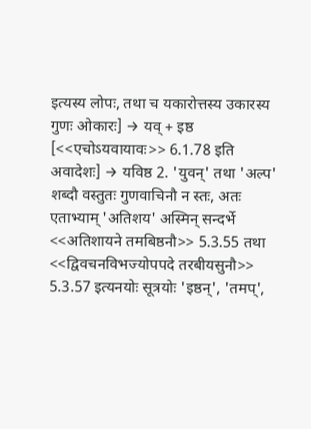इत्यस्य लोपः, तथा च यकारोत्तस्य उकारस्य गुणः ओकारः] → यव् + इष्ठ [<<एचोऽयवायावः>> 6.1.78 इति अवादेशः] → यविष्ठ 2. 'युवन्' तथा 'अल्प' शब्दौ वस्तुतः गुणवाचिनौ न स्तः, अतः एताभ्याम् 'अतिशय' अस्मिन् सन्दर्भे <<अतिशायने तमबिष्ठनौ>> 5.3.55 तथा <<द्विवचनविभज्योपपदे तरबीयसुनौ>> 5.3.57 इत्यनयोः सूत्रयोः 'इष्ठन्', 'तमप्',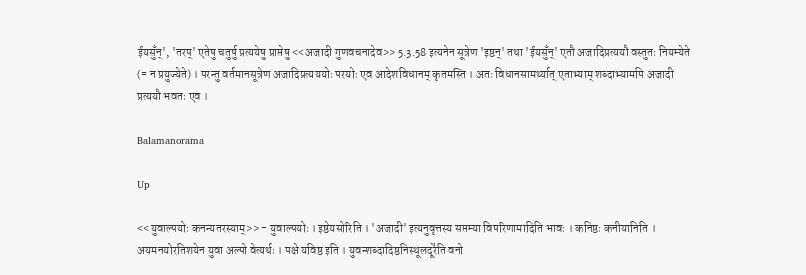ईयसुँन्', 'तरप्' एतेषु चतुर्षु प्रत्ययेषु प्राप्तेषु <<अजादी गुणवचनादेव>> 5.3.58 इत्यनेन सूत्रेण 'इष्ठन्' तथा 'ईयसुँन्' एतौ अजादिप्रत्ययौ वस्तुतः नियम्येते (= न प्रयुज्येते) । परन्तु वर्तमानसूत्रेण अजादिप्रत्यययोः परयोः एव आदेशविधानम् कृतमस्ति । अतः विधानसामर्थ्यात् एताभ्याम् शब्दाभ्यामपि अजादी प्रत्ययौ भवतः एव ।

Balamanorama

Up

<<युवाल्पयोः कनन्यतरस्याम्>> - युवाल्पयोः । इष्ठेयसोरिति । 'अजादी' इत्यनुवृत्तस्य सप्तम्या विपरिणामादिति भावः । कनिष्ठः कनीयानिति । अयमनयोरतिशयेन युवा अल्पो वेत्यर्थः । पक्षे यविष्ठ इति । युवन्शब्दादिष्ठनिस्थूलदूरे॑ति वनो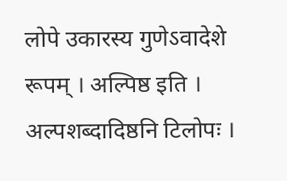लोपे उकारस्य गुणेऽवादेशे रूपम् । अल्पिष्ठ इति । अल्पशब्दादिष्ठनि टिलोपः ।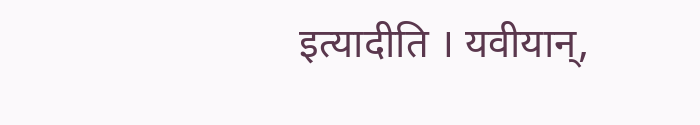इत्यादीति । यवीयान्,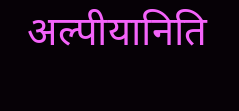अल्पीयानिति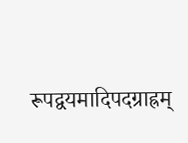रूपद्वयमादिपदग्राह्रम्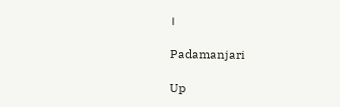।

Padamanjari

Up